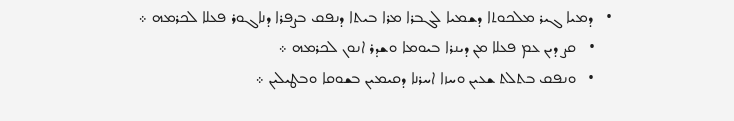•   ܕܡܝܐ ܓܝܪ ܡܠܟܘܬܐ ܕܫܡܝܐ ܠܓܒܪܐ ܡܪܐ ܒܝܬܐ ܕܢܦܩ ܒܨܦܪܐ ܕܢܐܓܘܪ ܦܥܠܐ ܠܟܪܡܗ ܀
    •   ܩܨ ܕܝܢ ܥܡ ܦܥܠܐ ܡܢ ܕܝܢܪܐ ܒܝܘܡܐ ܘܫܕܪ ܐܢܘܢ ܠܟܪܡܗ ܀
    •   ܘܢܦܩ ܒܬܠܬ ܫܥܝܢ ܘܚܙܐ ܐܚܪܢܐ ܕܩܝܡܝܢ ܒܫܘܩܐ ܘܒܛܝܠܝܢ ܀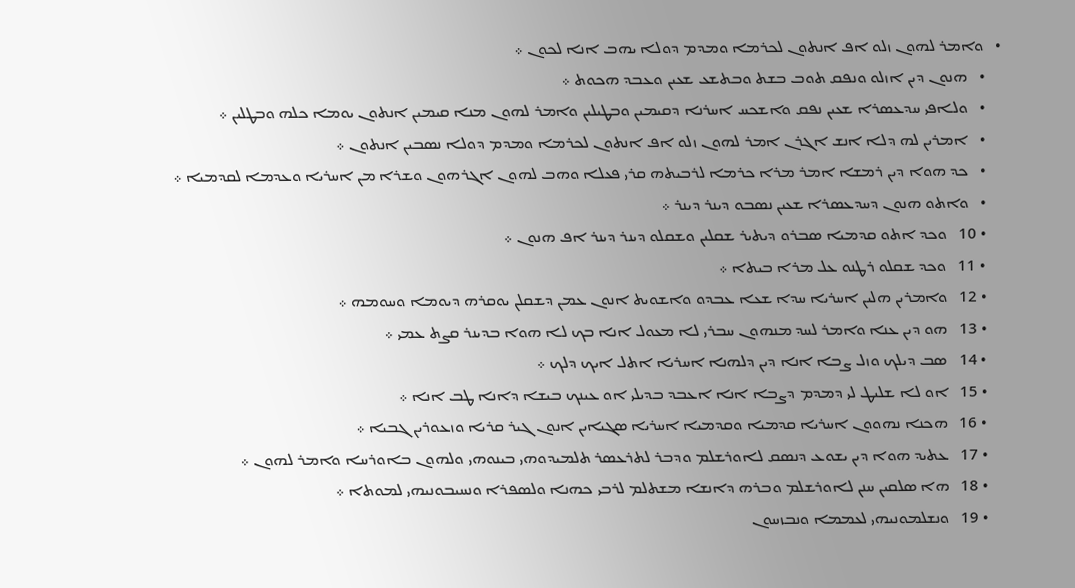•   ܘܐܡܪ ܠܗܘܢ ܙܠܘ ܐܦ ܐܢܬܘܢ ܠܟܪܡܐ ܘܡܕܡ ܕܘܠܐ ܝܗܒ ܐܢܐ ܠܟܘܢ ܀
    •   ܗܢܘܢ ܕܝܢ ܐܙܠܘ ܘܢܦܩ ܬܘܒ ܒܫܬ ܘܒܬܫܥ ܫܥܝܢ ܘܥܒܕ ܗܟܘܬ ܀
    •   ܘܠܐܦܝ ܚܕܥܤܪܐ ܫܥܝܢ ܢܦܩ ܘܐܫܟܚ ܐܚܪܢܐ ܕܩܝܡܝܢ ܘܒܛܝܠܝܢ ܘܐܡܪ ܠܗܘܢ ܡܢܐ ܩܝܡܝܢ ܐܢܬܘܢ ܝܘܡܐ ܟܠܗ ܘܒܛܠܝܢ ܀
    •   ܐܡܪܝܢ ܠܗ ܕܠܐ ܐܢܫ ܐܓܪܢ ܐܡܪ ܠܗܘܢ ܙܠܘ ܐܦ ܐܢܬܘܢ ܠܟܪܡܐ ܘܡܕܡ ܕܘܠܐ ܢܤܒܝܢ ܐܢܬܘܢ ܀
    •   ܟܕ ܗܘܐ ܕܝܢ ܪܡܫܐ ܐܡܪ ܡܪܐ ܟܪܡܐ ܠܪܒܝܬܗ ܩܪܝ ܦܥܠܐ ܘܗܒ ܠܗܘܢ ܐܓܪܗܘܢ ܘܫܪܐ ܡܢ ܐܚܪܝܐ ܘܥܕܡܐ ܠܩܕܡܝܐ ܀
    •   ܘܐܬܘ ܗܢܘܢ ܕܚܕܥܤܪܐ ܫܥܝܢ ܢܤܒܘ ܕܝܢܪ ܕܝܢܪ ܀
    • 10   ܘܟܕ ܐܬܘ ܩܕܡܝܐ ܤܒܪܘ ܕܝܬܝܪ ܫܩܠܝܢ ܘܫܩܠܘ ܕܝܢܪ ܕܝܢܪ ܐܦ ܗܢܘܢ ܀
    • 11   ܘܟܕ ܫܩܠܘ ܪܛܢܘ ܥܠ ܡܪܐ ܒܝܬܐ ܀
    • 12   ܘܐܡܪܝܢ ܗܠܝܢ ܐܚܪܝܐ ܚܕܐ ܫܥܐ ܥܒܕܘ ܘܐܫܘܝܬ ܐܢܘܢ ܥܡܢ ܕܫܩܠܢ ܝܘܩܪܗ ܕܝܘܡܐ ܘܚܘܡܗ ܀
    • 13   ܗܘ ܕܝܢ ܥܢܐ ܘܐܡܪ ܠܚܕ ܡܢܗܘܢ ܚܒܪܝ ܠܐ ܡܥܘܠ ܐܢܐ ܒܟ ܠܐ ܗܘܐ ܒܕܝܢܪ ܩܨܬ ܥܡܝ ܀
    • 14   ܤܒ ܕܝܠܟ ܘܙܠ ܨܒܐ ܐܢܐ ܕܝܢ ܕܠܗܢܐ ܐܚܪܝܐ ܐܬܠ ܐܝܟ ܕܠܟ ܀
    • 15   ܐܘ ܠܐ ܫܠܝܛ ܠܝ ܕܡܕܡ ܕܨܒܐ ܐܢܐ ܐܥܒܕ ܒܕܝܠܝ ܐܘ ܥܝܢܟ ܒܝܫܐ ܕܐܢܐ ܛܒ ܐܢܐ ܀
    • 16   ܗܟܢܐ ܢܗܘܘܢ ܐܚܪܝܐ ܩܕܡܝܐ ܘܩܕܡܝܐ ܐܚܪܝܐ ܤܓܝܐܝܢ ܐܢܘܢ ܓܝܪ ܩܪܝܐ ܘܙܥܘܪܝܢ ܓܒܝܐ ܀
    • 17   ܥܬܝܕ ܗܘܐ ܕܝܢ ܝܫܘܥ ܕܢܤܩ ܠܐܘܪܫܠܡ ܘܕܒܪ ܠܬܪܥܤܪ ܬܠܡܝܕܘܗܝ ܒܝܢܘܗܝ ܘܠܗܘܢ ܒܐܘܪܚܐ ܘܐܡܪ ܠܗܘܢ ܀
    • 18   ܗܐ ܤܠܩܝܢ ܚܢܢ ܠܐܘܪܫܠܡ ܘܒܪܗ ܕܐܢܫܐ ܡܫܬܠܡ ܠܪܒܝ ܟܗܢܐ ܘܠܤܦܪܐ ܘܢܚܝܒܘܢܝܗܝ ܠܡܘܬܐ ܀
    • 19   ܘܢܫܠܡܘܢܝܗܝ ܠܥܡܡܐ ܘܢܒܙܚܘܢ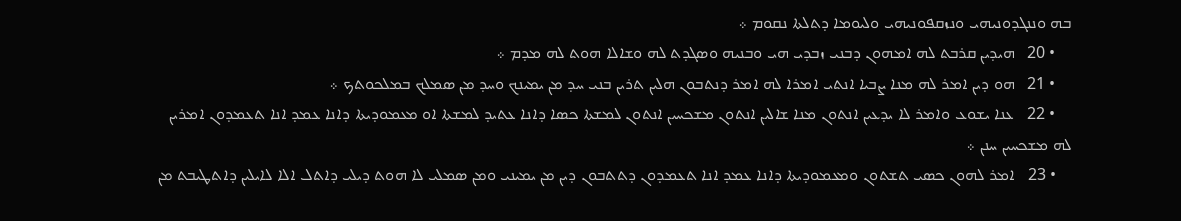ܒܗ ܘܢܢܓܕܘܢܝܗܝ ܘܢܙܩܦܘܢܝܗܝ ܘܠܝܘܡܐ ܕܬܠܬܐ ܢܩܘܡ ܀
    • 20   ܗܝܕܝܢ ܩܪܒܬ ܠܗ ܐܡܗܘܢ ܕܒܢܝ ܙܒܕܝ ܗܝ ܘܒܢܝܗ ܘܤܓܕܬ ܠܗ ܘܫܐܠܐ ܗܘܬ ܠܗ ܡܕܡ ܀
    • 21   ܗܘ ܕܝܢ ܐܡܪ ܠܗ ܡܢܐ ܨܒܝܐ ܐܢܬܝ ܐܡܪܐ ܠܗ ܐܡܪ ܕܢܬܒܘܢ ܗܠܝܢ ܬܪܝܢ ܒܢܝ ܚܕ ܡܢ ܝܡܝܢܟ ܘܚܕ ܡܢ ܤܡܠܟ ܒܡܠܟܘܬܟ ܀
    • 22   ܥܢܐ ܝܫܘܥ ܘܐܡܪ ܠܐ ܝܕܥܝܢ ܐܢܬܘܢ ܡܢܐ ܫܐܠܝܢ ܐܢܬܘܢ ܡܫܟܚܝܢ ܐܢܬܘܢ ܠܡܫܬܐ ܟܤܐ ܕܐܢܐ ܥܬܝܕ ܠܡܫܬܐ ܐܘ ܡܥܡܘܕܝܬܐ ܕܐܢܐ ܥܡܕ ܐܢܐ ܬܥܡܕܘܢ ܐܡܪܝܢ ܠܗ ܡܫܟܚܝܢ ܚܢܢ ܀
    • 23   ܐܡܪ ܠܗܘܢ ܟܤܝ ܬܫܬܘܢ ܘܡܥܡܘܕܝܬܐ ܕܐܢܐ ܥܡܕ ܐܢܐ ܬܥܡܕܘܢ ܕܬܬܒܘܢ ܕܝܢ ܡܢ ܝܡܝܢܝ ܘܡܢ ܤܡܠܝ ܠܐ ܗܘܬ ܕܝܠܝ ܕܐܬܠ ܐܠܐ ܠܐܝܠܝܢ ܕܐܬܛܝܒܬ ܡܢ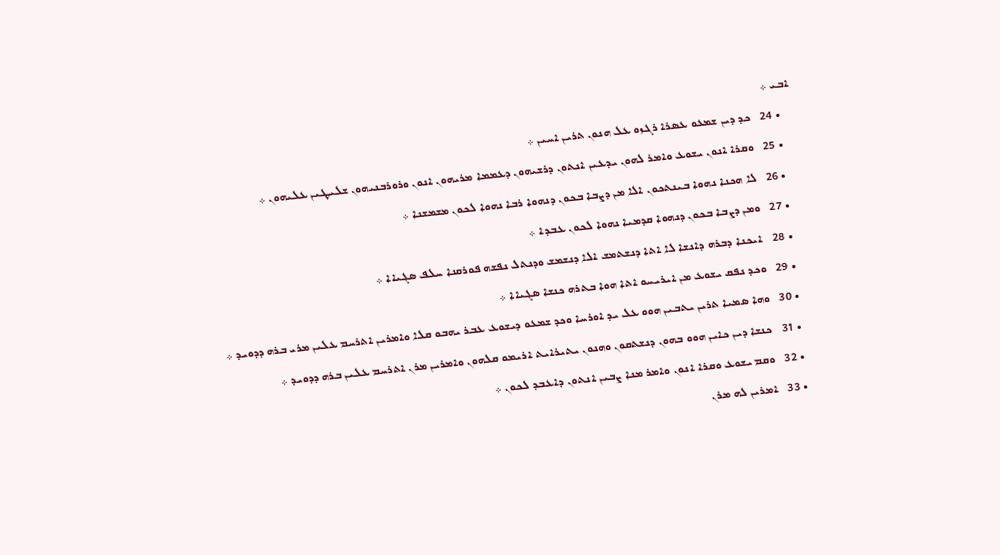ܐܒܝ ܀
    • 24   ܟܕ ܕܝܢ ܫܡܥܘ ܥܤܪܐ ܪܓܙܘ ܥܠ ܗܢܘܢ ܬܪܝܢ ܐܚܝܢ ܀
    • 25   ܘܩܪܐ ܐܢܘܢ ܝܫܘܥ ܘܐܡܪ ܠܗܘܢ ܝܕܥܝܢ ܐܢܬܘܢ ܕܪܫܝܗܘܢ ܕܥܡܡܐ ܡܪܝܗܘܢ ܐܢܘܢ ܘܪܘܪܒܢܝܗܘܢ ܫܠܝܛܝܢ ܥܠܝܗܘܢ ܀
    • 26   ܠܐ ܗܟܢܐ ܢܗܘܐ ܒܝܢܬܟܘܢ ܐܠܐ ܡܢ ܕܨܒܐ ܒܟܘܢ ܕܢܗܘܐ ܪܒܐ ܢܗܘܐ ܠܟܘܢ ܡܫܡܫܢܐ ܀
    • 27   ܘܡܢ ܕܨܒܐ ܒܟܘܢ ܕܢܗܘܐ ܩܕܡܝܐ ܢܗܘܐ ܠܟܘܢ ܥܒܕܐ ܀
    • 28   ܐܝܟܢܐ ܕܒܪܗ ܕܐܢܫܐ ܠܐ ܐܬܐ ܕܢܫܬܡܫ ܐܠܐ ܕܢܫܡܫ ܘܕܢܬܠ ܢܦܫܗ ܦܘܪܩܢܐ ܚܠܦ ܤܓܝܐܐ ܀
    • 29   ܘܟܕ ܢܦܩ ܝܫܘܥ ܡܢ ܐܝܪܝܚܘ ܐܬܐ ܗܘܐ ܒܬܪܗ ܟܢܫܐ ܤܓܝܐܐ ܀
    • 30   ܘܗܐ ܤܡܝܐ ܬܪܝܢ ܝܬܒܝܢ ܗܘܘ ܥܠ ܝܕ ܐܘܪܚܐ ܘܟܕ ܫܡܥܘ ܕܝܫܘܥ ܥܒܪ ܝܗܒܘ ܩܠܐ ܘܐܡܪܝܢ ܐܬܪܚܡ ܥܠܝܢ ܡܪܝ ܒܪܗ ܕܕܘܝܕ ܀
    • 31   ܟܢܫܐ ܕܝܢ ܟܐܝܢ ܗܘܘ ܒܗܘܢ ܕܢܫܬܩܘܢ ܘܗܢܘܢ ܝܬܝܪܐܝܬ ܐܪܝܡܘ ܩܠܗܘܢ ܘܐܡܪܝܢ ܡܪܢ ܐܬܪܚܡ ܥܠܝܢ ܒܪܗ ܕܕܘܝܕ ܀
    • 32   ܘܩܡ ܝܫܘܥ ܘܩܪܐ ܐܢܘܢ ܘܐܡܪ ܡܢܐ ܨܒܝܢ ܐܢܬܘܢ ܕܐܥܒܕ ܠܟܘܢ ܀
    • 33   ܐܡܪܝܢ ܠܗ ܡܪܢ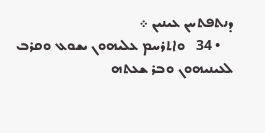ܕܢܬܦܬܚܢ ܥܝܢܝܢ ܀
    • 34   ܘܐܬܪܚܡ ܥܠܝܗܘܢ ܝܫܘܥ ܘܩܪܒ ܠܥܝܢܝܗܘܢ ܘܒܪ ܫܥܬܗ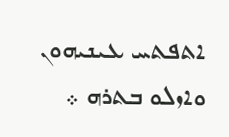ܐܬܦܬܚ ܥܝܢܝܗܘܢ ܘܐܙܠܘ ܒܬܪܗ ܀